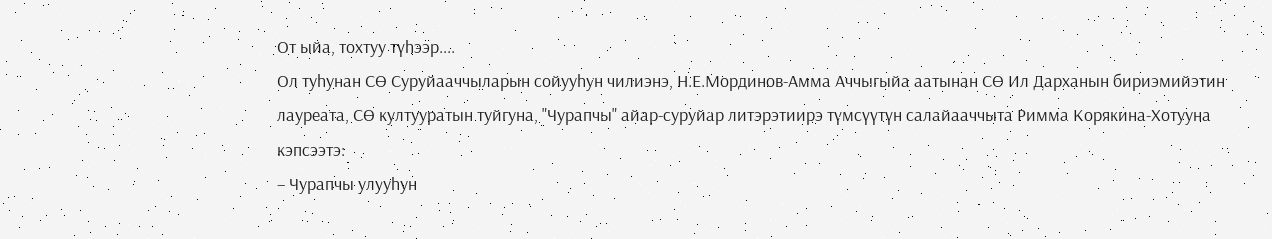От ыйа, тохтуу түһээр....
Ол туһунан СӨ Суруйааччыларын сойууһун чилиэнэ, Н.Е.Мординов-Амма Аччыгыйа аатынан СӨ Ил Дарханын бириэмийэтин лауреата, СӨ култууратын туйгуна, "Чурапчы" айар-суруйар литэрэтиирэ түмсүүтүн салайааччыта Римма Корякина-Хотууна кэпсээтэ:
– Чурапчы улууһун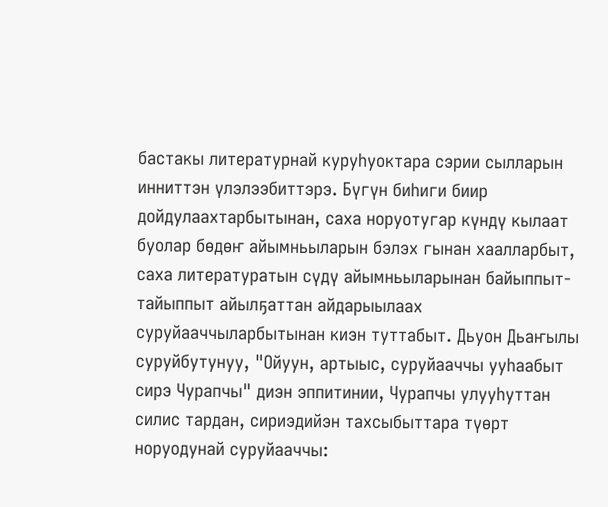бастакы литературнай куруһуоктара сэрии сылларын инниттэн үлэлээбиттэрэ. Бүгүн биһиги биир дойдулаахтарбытынан, саха норуотугар күндү кылаат буолар бөдөҥ айымньыларын бэлэх гынан хаалларбыт, саха литературатын сүдү айымньыларынан байыппыт-тайыппыт айылҕаттан айдарыылаах суруйааччыларбытынан киэн туттабыт. Дьуон Дьаҥылы суруйбутунуу, "Ойуун, артыыс, суруйааччы ууһаабыт сирэ Чурапчы" диэн эппитинии, Чурапчы улууһуттан силис тардан, сириэдийэн тахсыбыттара түөрт норуодунай суруйааччы: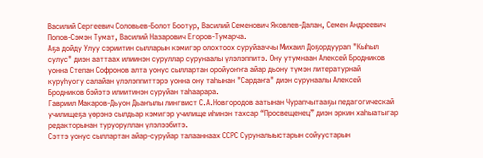Василий Сергеевич Соловьев-Болот Боотур, Василий Семенович Яковлев-Далан, Семен Андреевич Попов-Сэмэн Тумат, Василий Назарович Егоров-Тумарча.
Аҕа дойду Улуу сэриитин сылларын кэмигэр олохтоох суруйааччы Михаил Доҕордуурап "Кыһыл сулус" диэн ааттаах илиинэн суруллар сурунаалы үлэлэппитэ. Ону утумнаан Алексей Бродников уонна Степан Софронов алта уонус сыллартан оройуоҥҥа айар дьону түмэн литературнай куруһуогу салайан үлэлэппиттэрэ уонна ону таһынан "Сардаҥа" диэн сурунаалы Алексей Бродников бэйэтэ илиитинэн суруйан таһаарара.
Гавриил Макаров-Дьуон Дьаҥылы лингвист С.А.Новгородов аатынан Чурапчытааҕы педагогическай училищеҕа үөрэнэ сылдьар кэмигэр училище иһинэн тахсар “Просвещенец” диэн эркин хаһыатыгар редакторынан туруоруллан үлэлээбитэ.
Сэттэ уонус сыллартан айар-суруйар талааннаах ССРС Суруналыыстарын сойуустарын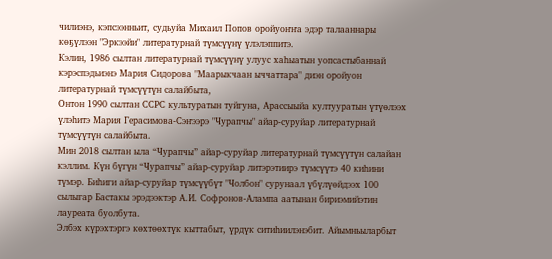чилиэнэ, кэпсээнньит, судьуйа Михаил Попов оройуоҥҥа эдэр талааннары көҕүлээн "Эркээйи" литературнай түмсүүнү үлэлэппитэ.
Кэлин, 1986 сылтан литературнай түмсүүнү улуус хаһыатын уопсастыбаннай кэрэспэдьиэнэ Мария Сидорова "Маарыкчаан ыччаттара" диэн оройуон литературнай түмсүүтүн салайбыта,
Онтон 1990 сылтан ССРС культуратын туйгуна, Арассыыйа култууратын үтүөлээх үлэһитэ Мария Герасимова-Сэҥээрэ "Чурапчы" айар-суруйар литературнай түмсүүтүн салайбыта.
Мин 2018 сылтан ыла “Чурапчы” айар-суруйар литературнай түмсүүтүн салайан кэллим. Күн бүгүн “Чурапчы” айар-суруйар литэрэтиирэ түмсүүтэ 40 киһини түмэр. Биһиги айар-суруйар түмсүүбүт "Чолбон" сурунаал үбүлүөйдээх 100 сылыгар Бастакы эрэдээктэр А.И. Софронов-Алампа аатынан бириэмийэтин лауреата буолбута.
Элбэх күрэхтэргэ көхтөөхтүк кыттабыт, үрдүк ситиһиилэнэбит. Айымньыларбыт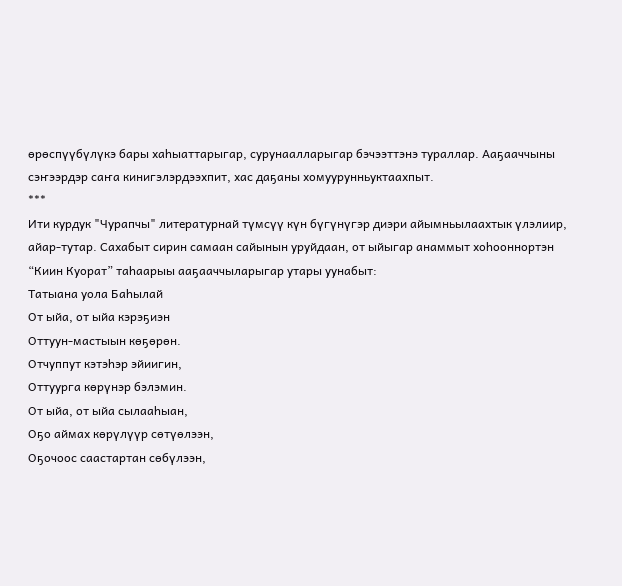өрөспүүбүлүкэ бары хаһыаттарыгар, сурунаалларыгар бэчээттэнэ тураллар. Ааҕааччыны сэҥээрдэр саҥа кинигэлэрдээхпит, хас даҕаны хомуурунньуктаахпыт.
***
Ити курдук "Чурапчы" литературнай түмсүү күн бүгүнүгэр диэри айымньылаахтык үлэлиир, айар-тутар. Сахабыт сирин самаан сайынын уруйдаан, от ыйыгар анаммыт хоһооннортэн “Киин Куорат” таһаарыы ааҕааччыларыгар утары уунабыт:
Татыана уола Баһылай
От ыйа, от ыйа кэрэҕиэн
Оттуун-мастыын көҕөрөн.
Отчуппут кэтэһэр эйиигин,
Оттуурга көрүнэр бэлэмин.
От ыйа, от ыйа сылааһыан,
Оҕо аймах көрүлүүр сөтүөлээн,
Оҕочоос саастартан сөбүлээн,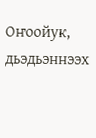Оҥоойук, дьэдьэннээх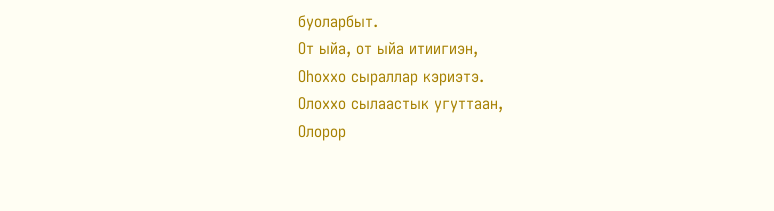буоларбыт.
От ыйа, от ыйа итиигиэн,
Оһоххо сыраллар кэриэтэ.
Олоххо сылаастык угуттаан,
Олорор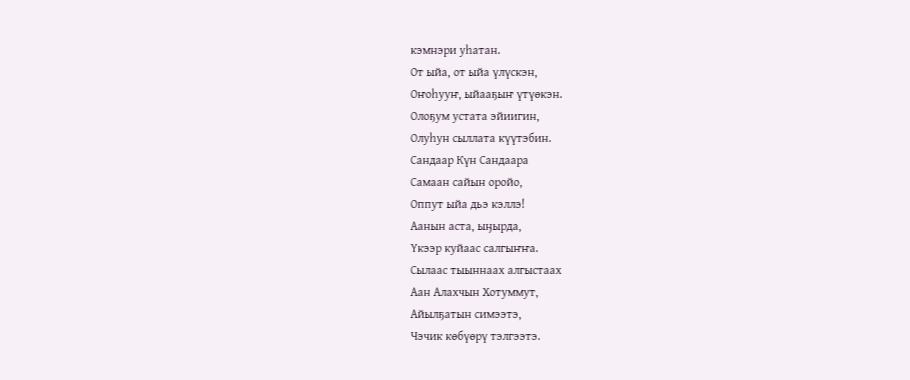кэмнэри уһатан.
От ыйа, от ыйа үлүскэн,
Оҥоһууҥ, ыйааҕыҥ үтүөкэн.
Олоҕум устата эйиигин,
Олуһун сыллата күүтэбин.
Сандаар Күн Сандаара
Самаан сайын оройо,
Оппут ыйа дьэ кэллэ!
Аанын аста, ыӈырда,
Үкээр куйаас салгыҥҥа.
Сылаас тыыннаах алгыстаах
Аан Алахчын Хотуммут,
Айылҕатын симээтэ,
Чэчик көбүөрү тэлгээтэ.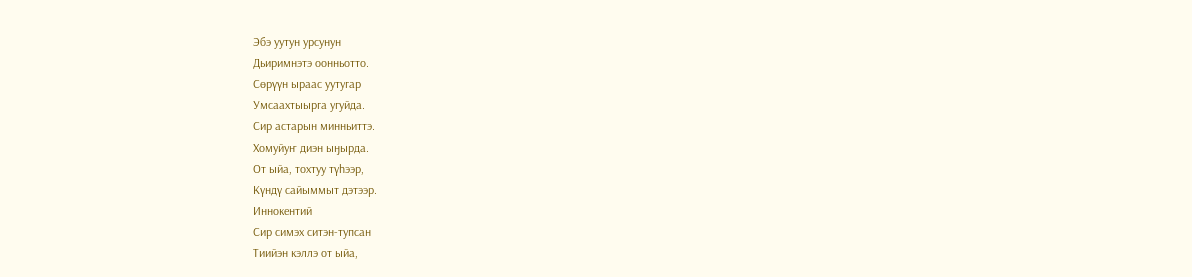Эбэ уутун урсунун
Дьиримнэтэ оонньотто.
Сөрүүн ыраас уутугар
Умсаахтыырга угуйда.
Сир астарын минньиттэ.
Хомуйуҥ диэн ыӈырда.
От ыйа, тохтуу түһээр,
Күндү сайыммыт дэтээр.
Иннокентий
Сир симэх ситэн-тупсан
Тиийэн кэллэ от ыйа,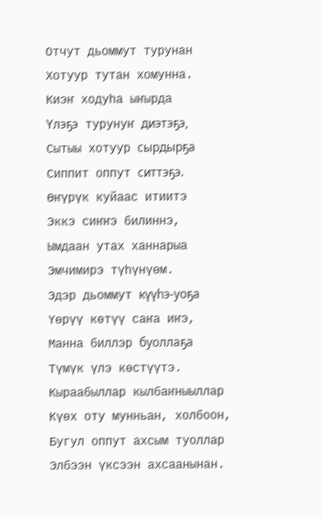Отчут дьоммут турунан
Хотуур тутан хомунна.
Киэҥ ходуһа ыҥырда
Үлэҕэ турунуҥ диэтэҕэ,
Сытыы хотуур сырдырҕа
Сиппит оппут ситтэҕэ.
Өҥүрүк куйаас итиитэ
Эккэ сиҥҥэ билиннэ,
Ымдаан утах ханнарыа
Эмчимирэ түһүнүөм.
Эдэр дьоммут күүһэ-уоҕа
Үөрүү көтүү саҥа иҥэ,
Манна биллэр буоллаҕа
Түмүк үлэ көстүүтэ.
Кыраабыллар кылбаҥныыллар
Күөх оту мунньан, холбоон,
Бугул оппут ахсым туоллар
Элбээн үксээн ахсаанынан.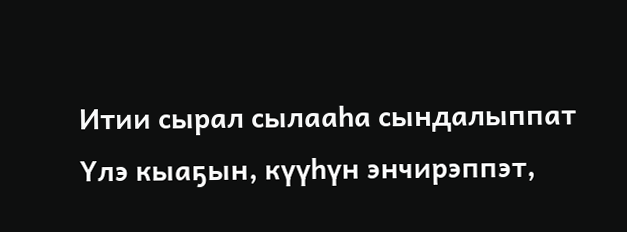Итии сырал сылааһа сындалыппат
Үлэ кыаҕын, күүһүн энчирэппэт,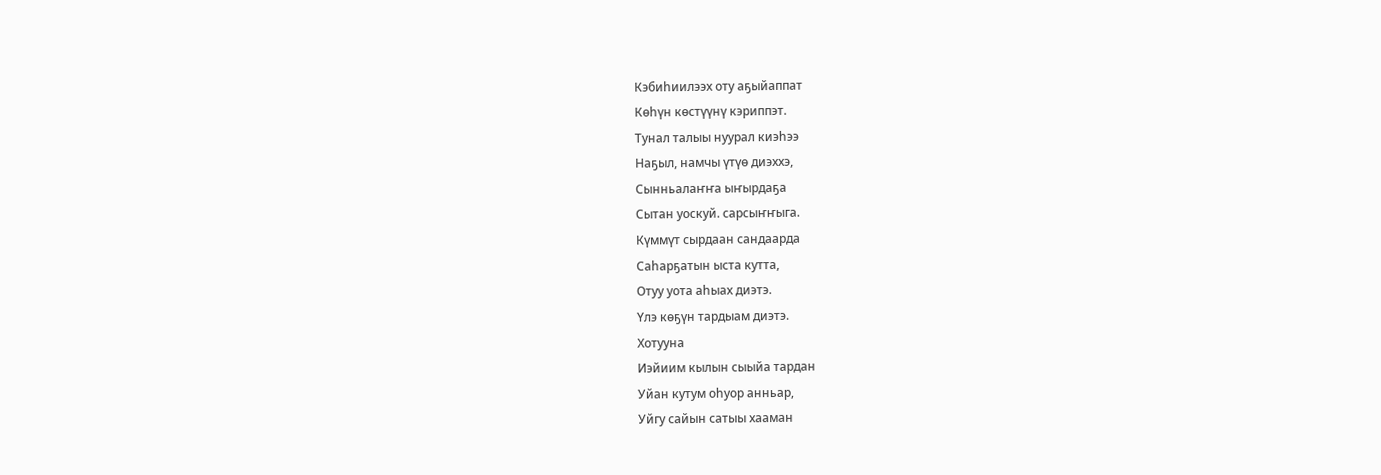Кэбиһиилээх оту аҕыйаппат
Көһүн көстүүнү кэриппэт.
Тунал талыы нуурал киэһээ
Наҕыл, намчы үтүө диэххэ,
Сынньалаҥҥа ыҥырдаҕа
Сытан уоскуй. сарсыҥҥыга.
Күммүт сырдаан сандаарда
Саһарҕатын ыста кутта,
Отуу уота аһыах диэтэ.
Үлэ көҕүн тардыам диэтэ.
Хотууна
Иэйиим кылын сыыйа тардан
Уйан кутум оһуор анньар,
Уйгу сайын сатыы хааман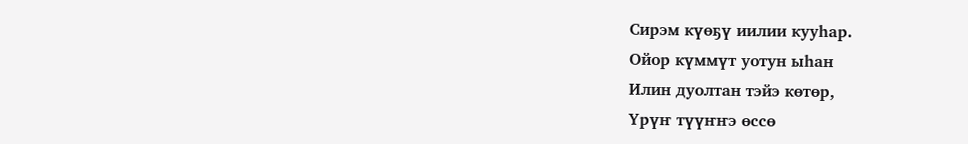Сирэм күөҕү иилии кууһар.
Ойор күммүт уотун ыһан
Илин дуолтан тэйэ көтөр,
Үрүҥ түүҥҥэ өссө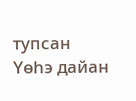тупсан
Үөһэ дайан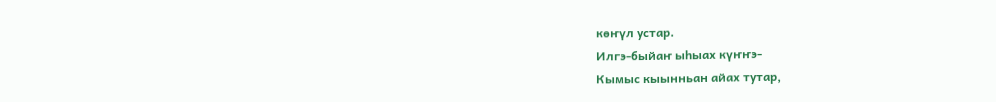көҥүл устар.
Илгэ-быйаҥ ыһыах күҥҥэ-
Кымыс кыынньан айах тутар,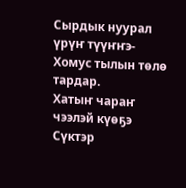Сырдык нуурал үрүҥ түүҥҥэ-
Хомус тылын төлө тардар.
Хатыҥ чараҥ чээлэй күөҕэ
Сүктэр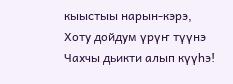кыыстыы нарын-кэрэ,
Хоту дойдум үрүҥ түүнэ
Чахчы дьикти алып күүһэ!